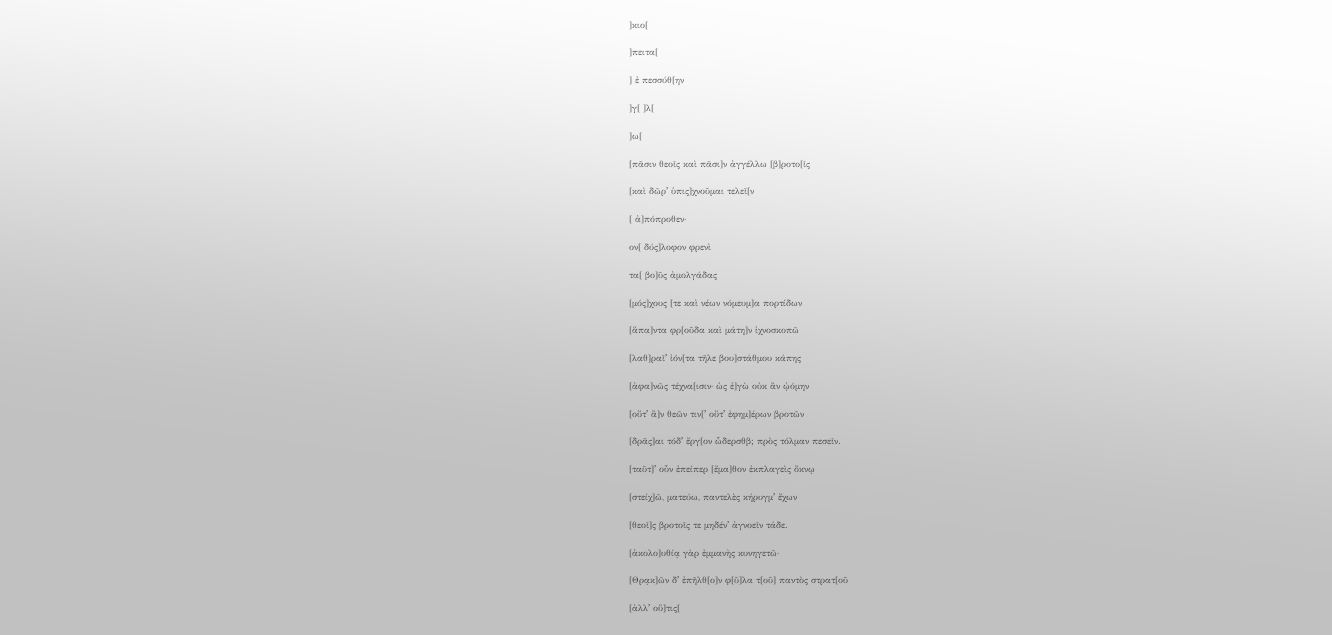]κιο[

]πειτα[

] ἐ πεσσύθ[ην

]γ[ ]λ[

]ω[

[πᾶσιν θεοῖς καὶ πᾶσι]ν ἀγγέλλω [β]ροτο[ῖς

[καὶ δῶρʼ ὑπις]χνοῦμαι τελεῖ[ν

[ ἀ]πόπροθεν·

ον[ δύς]λοφον φρενὶ

τα[ βο]ῦς ἀμολγάδας

[μός]χους [τε καὶ νέων νόμευμ]α πορτίδων

[ἅπα]ντα φρ[οῦδα καὶ μάτη]ν ἰχνοσκοπῶ

[λαθ]ραῖʼ ἰόν[τα τῆλε βου]στάθμου κάπης

[ἀφα]νῶς τέχνα[ισιν· ὡς ἐ]γὼ οὐκ ἂν ᾠόμην

[οὔτʼ ἂ]ν θεῶν τιν[ʼ οὔτʼ ἐφημ]έρων βροτῶν

[δρᾶς]αι τόδʼ ἔργ[ον ὧδερσθβ; πρὸς τόλμαν πεσεῖν.

[ταῦτ]ʼ οὖν ἐπείπερ [ἔμα]θον ἐκπλαγεὶς ὄκνῳ

[στείχ]ῶ, ματεύω, παντελὲς κήρυγμʼ ἔχων

[θεοῖ]ς βροτοῖς τε μηδένʼ ἀγνοεῖν τάδε.

[ἀκολο]υθίᾳ γὰρ ἐμμανὴς κυνηγετῶ·

[Θρᾳκ]ῶν δʼ ἐπῆλθ[ο]ν φ[ῦ]λα τ[οῦ] παντὸς στρατ[οῦ

[ἀλλʼ οὔ]τις[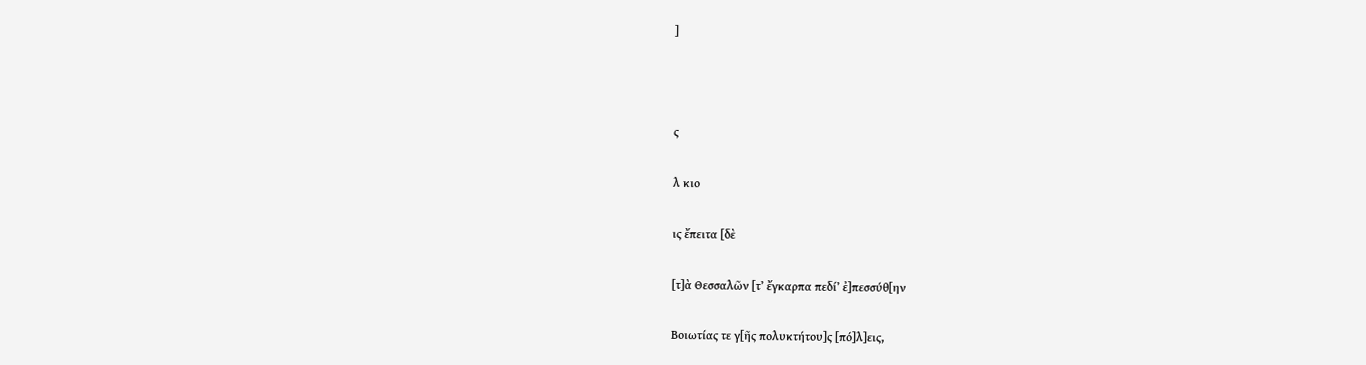]



ς

λ κιο

ις ἔπειτα [δὲ

[τ]ὰ Θεσσαλῶν [τʼ ἔγκαρπα πεδίʼ ἐ]πεσσύθ[ην

Βοιωτίας τε γ[ῆς πολυκτήτου]ς [πό]λ]εις,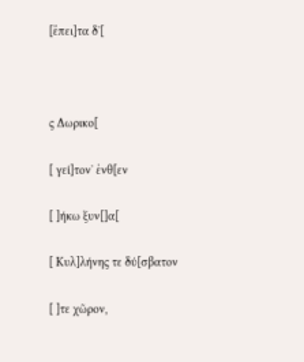[ἔπει]τα δʼ[



ς Δωρικο[

[ γεί]τονʼ ἐνθ[εν

[ ]ήκω ξυν[]α[

[ Κυλ]λήνης τε δύ[σβατον

[ ]τε χῶρον,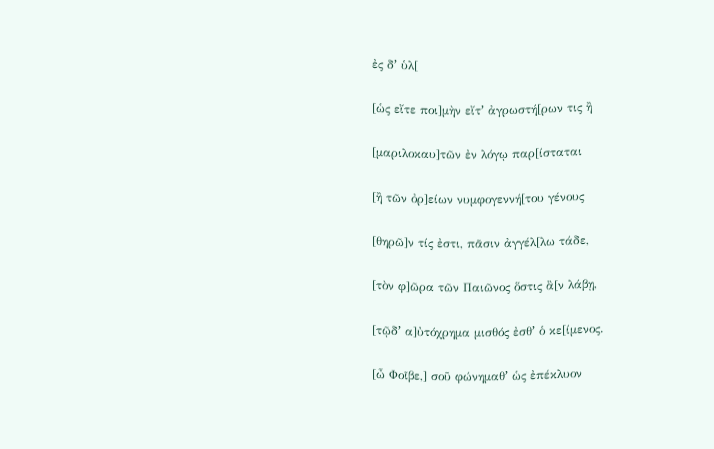ἐς δʼ ὑλ[

[ὡς εἴτε ποι]μὴν εἴτʼ ἀγρωστή[ρων τις ἢ

[μαριλοκαυ]τῶν ἐν λόγῳ παρ[ίσταται

[ἢ τῶν ὀρ]είων νυμφογεννή[του γένους

[θηρῶ]ν τίς ἐστι, πᾶσιν ἀγγέλ[λω τάδε,

[τὸν φ]ῶρα τῶν Παιῶνος ὅστις ἂ[ν λάβῃ,

[τῷδʼ α]ὐτόχρημα μισθός ἐσθʼ ὁ κε[ίμενος.

[ὦ Φοῖβε,] σοῦ φώνημαθʼ ὡς ἐπέκλυον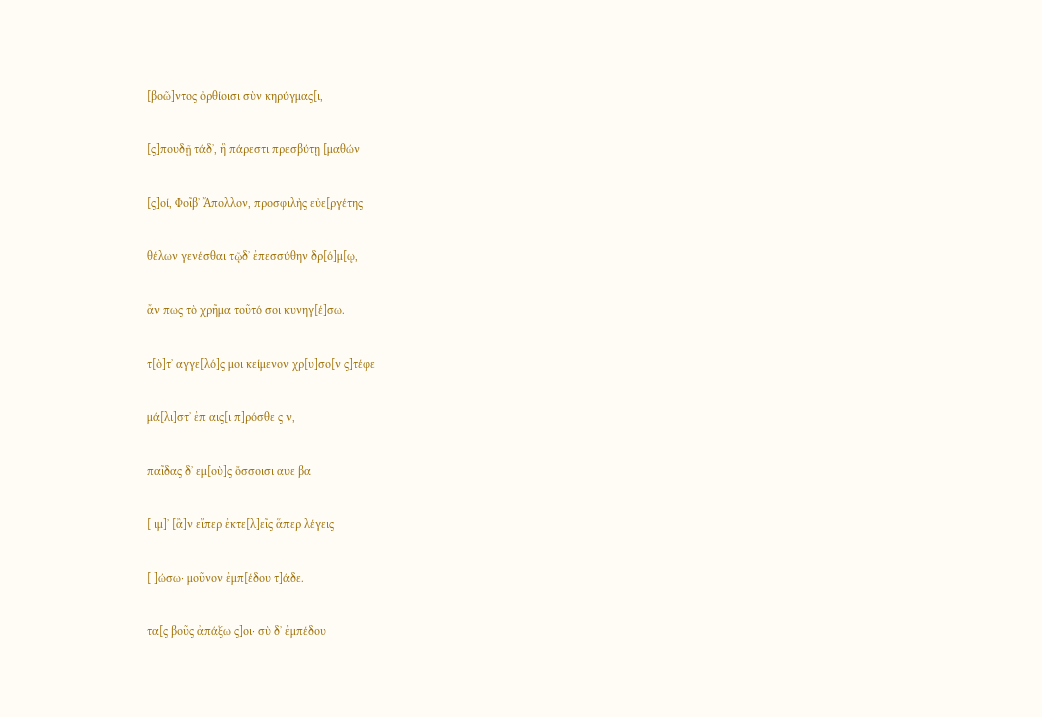[βοῶ]ντος ὀρθίοισι σὺν κηρύγμας[ι,

[ς]πουδῇ τάδʼ, ἣ πάρεστι πρεσβύτῃ [μαθών

[ς]οί, Φοῖβʼ Ἄπολλον, προσφιλὴς εὐε[ργέτης

θέλων γενέσθαι τῷδʼ ἐπεσσύθην δρ[ό]μ[ῳ,

ἄν πως τὸ χρῆμα τοῦτό σοι κυνηγ[έ]σω.

τ[ὸ]τʼ αγγε[λό]ς μοι κείμενον χρ[υ]σο[ν ς]τέφε

μά[λι]στʼ ἐπ αις[ι π]ρόσθε ς ν,

παῖδας δʼ εμ[οὺ]ς ὄσσοισι αυε βα

[ ιμ]ʼ [ἂ]ν εἴπερ ἐκτε[λ]εῖς ἅπερ λέγεις

[ ]ώσω· μοῦνον ἐμπ[έδου τ]άδε.

τα[ς βοῦς ἀπάξω ς]οι· σὺ δʼ ἐμπέδου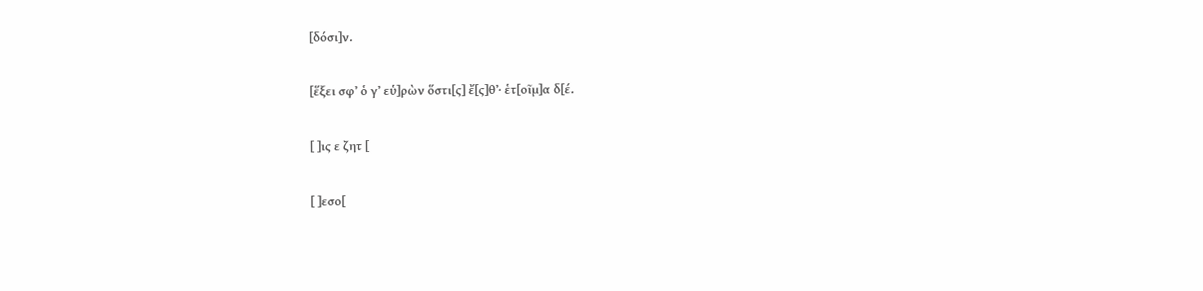[δόσι]ν.

[ἕξει σφʼ ὁ γʼ εὑ]ρὼν ὅστι[ς] ἔ[ς]θʼ· ἑτ[οῖμ]α δ[έ.

[ ]ις ε ζητ [

[ ]εσο[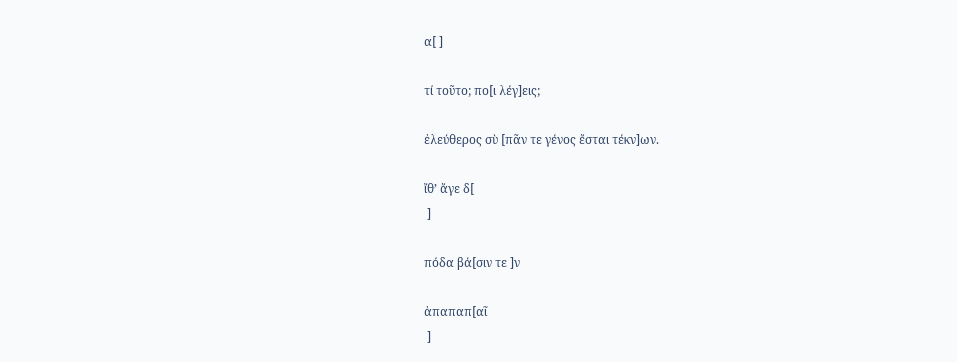α[ ]

τί τοῦτο; πο[ι λέγ]εις;

ἐλεύθερος σὺ [πᾶν τε γένος ἔσται τέκν]ων.

ἴθʼ ἄγε δ[
 ]

πόδα βά[σιν τε ]ν

ἀπαπαπ[αῖ
 ]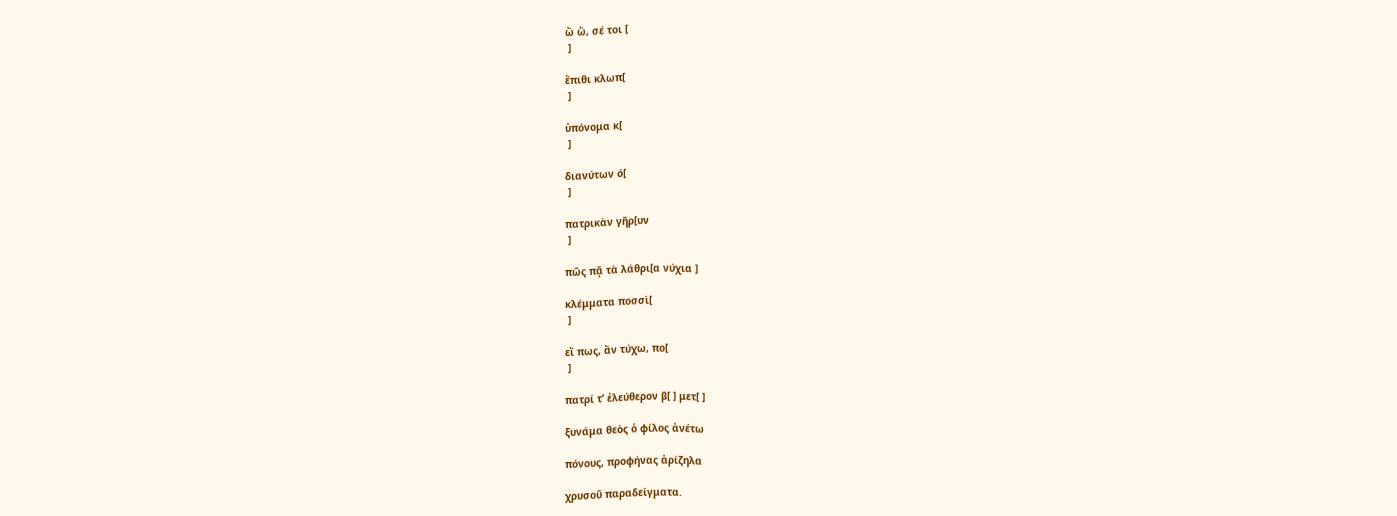ὢ ὤ, σέ τοι [
 ]

ἔπιθι κλωπ[
 ]

ὑπόνομα κ[
 ]

διανύτων ό[
 ]

πατρικὰν γῆρ[υν
 ]

πῶς πᾷ τὰ λάθρι[α νύχια ]

κλέμματα ποσσὶ[
 ]

εἴ πως, ἂν τύχω, πο[
 ]

πατρί τʼ ἐλεύθερον β[ ] μετ[ ]

ξυνάμα θεὸς ὁ φίλος ἀνέτω

πόνους, προφήνας ἀρίζηλα

χρυσοῦ παραδείγματα.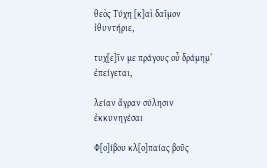θεὸς Τύχη [κ]αὶ δαῖμον ἰθυντήριε,

τυχ[ε]ῖν με πράγους οὗ δράμημʼ ἐπείγεται,

λείαν ἄγραν σύλησιν ἐκκυνηγέσαι

Φ[ο]ίβου κλ[ο]παίας βοῦς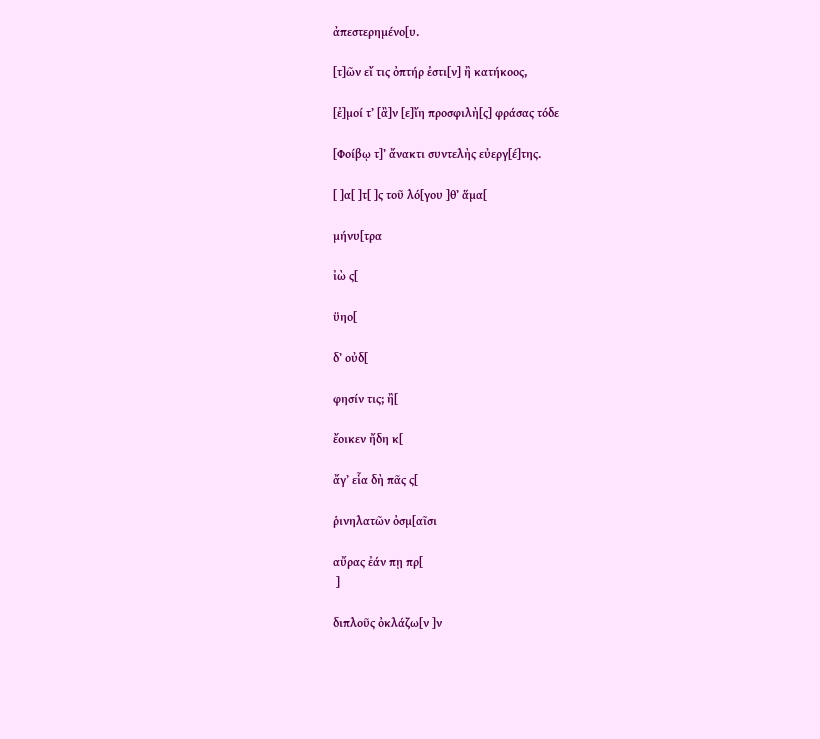ἀπεστερημένο[υ.

[τ]ῶν εἴ τις ὀπτήρ ἐστι[ν] ἢ κατήκοος,

[ἐ]μοί τʼ [ἂ]ν [ε]ἴη προσφιλὴ[ς] φράσας τόδε

[Φοίβῳ τ]ʼ ἄνακτι συντελὴς εὐεργ[έ]της.

[ ]α[ ]τ[ ]ς τοῦ λό[γου ]θʼ ἅμα[

μήνυ[τρα

ἰὼ ς[

ϋηο[

δʼ οὐδ[

φησίν τις; ἢ[

ἔοικεν ἤδη κ[

ἄγʼ εἷα δὴ πᾶς ς[

ῥινηλατῶν ὀσμ[αῖσι

αὔρας ἐάν πῃ πρ[
 ]

διπλοῦς ὀκλάζω[ν ]ν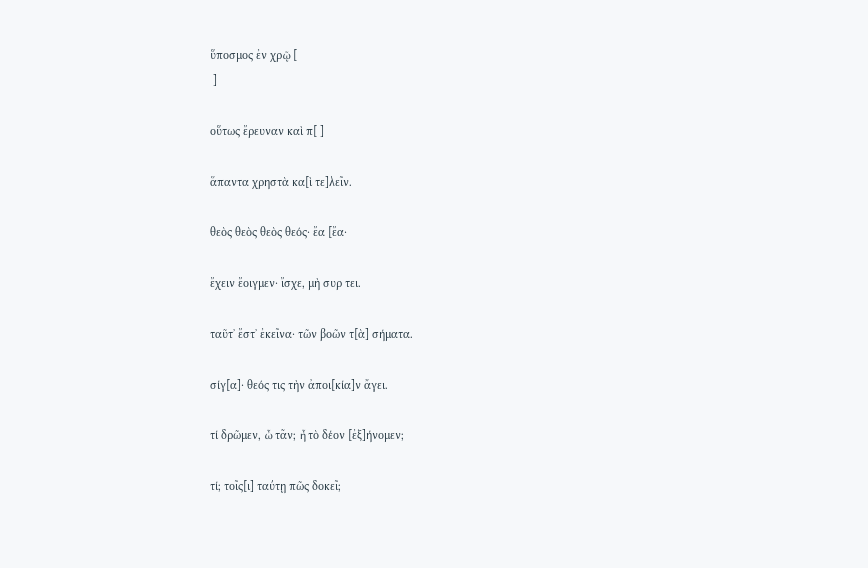ὕποσμος ἐν χρῷ [
 ]

οὕτως ἔρευναν καὶ π[ ]

ἅπαντα χρηστὰ κα[ὶ τε]λεῖν.

θεὸς θεὸς θεὸς θεός· ἔα [ἔα·

ἔχειν ἔοιγμεν· ἴσχε, μὴ συρ τει.

ταῦτʼ ἔστʼ ἐκεῖνα· τῶν βοῶν τ[ὰ] σήματα.

σίγ[α]· θεός τις τὴν ἀποι[κία]ν ἄγει.

τί δρῶμεν, ὦ τᾶν; ἦ τὸ δέον [ἐξ]ήνομεν;

τί; τοῖς[ι] ταύτῃ πῶς δοκεῖ;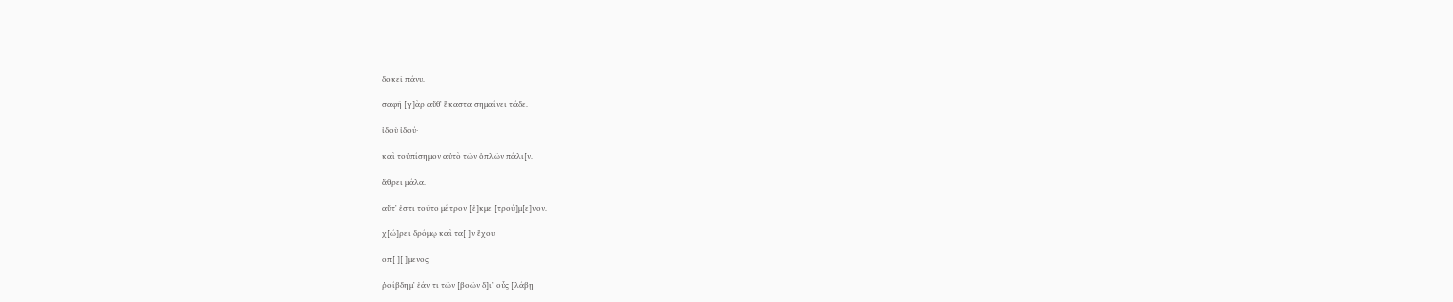δοκεῖ πάνυ.

σαφῆ [γ]ὰρ αὔθʼ ἕκαστα σημαίνει τάδε.

ἰδοὺ ἰδού·

καὶ τοὐπίσημον αὐτὸ τῶν ὁπλῶν πάλι[ν.

ἄθρει μάλα.

αὔτʼ ἐστι τοῦτο μέτρον [ἐ]κμε [τρού]μ[ε]νον.

χ[ώ]ρει δρόμῳ καὶ τα[ ]ν ἔχου

οπ[ ][ ]μενος

ῥοίβδημʼ ἐάν τι τῶν [βοῶν δ]ιʼ οὖς [λάβῃ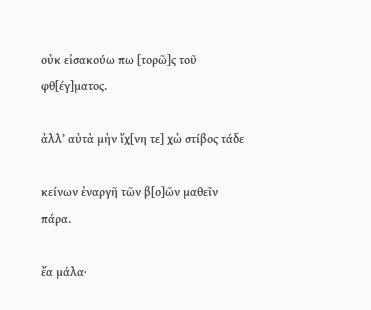οὐκ εἰσακούω πω [τορῶ]ς τοῦ φθ[έγ]ματος.

ἀλλʼ αὐτὰ μὴν ἴχ[νη τε] χὠ στίβος τάδε

κείνων ἐναργῆ τῶν β[ο]ῶν μαθεῖν πάρα.

ἔα μάλα·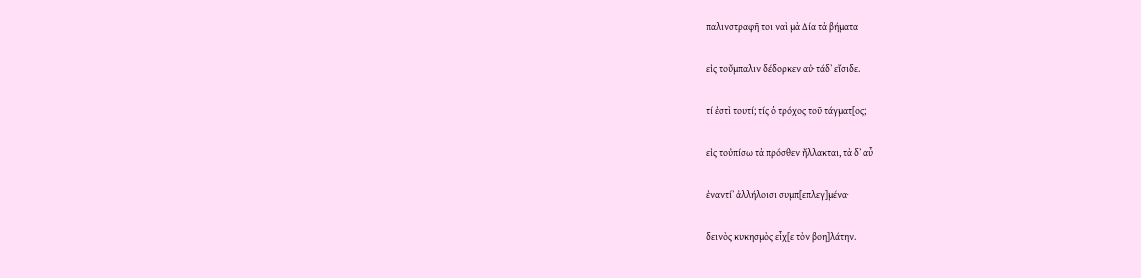παλινστραφῆ τοι ναὶ μὰ Δία τὰ βήματα

εἰς τοὔμπαλιν δέδορκεν αὐ· τάδʼ εἴσιδε.

τί ἐστὶ τουτί; τίς ὁ τρόχος τοῦ τάγματ[ος;

εἰς τοὐπίσω τὰ πρόσθεν ἤλλακται, τὰ δʼ αὖ

ἐναντίʼ ἀλλήλοισι συμπ[επλεγ]μένα·

δεινὸς κυκησμὸς εἶχ[ε τὸν βοη]λάτην.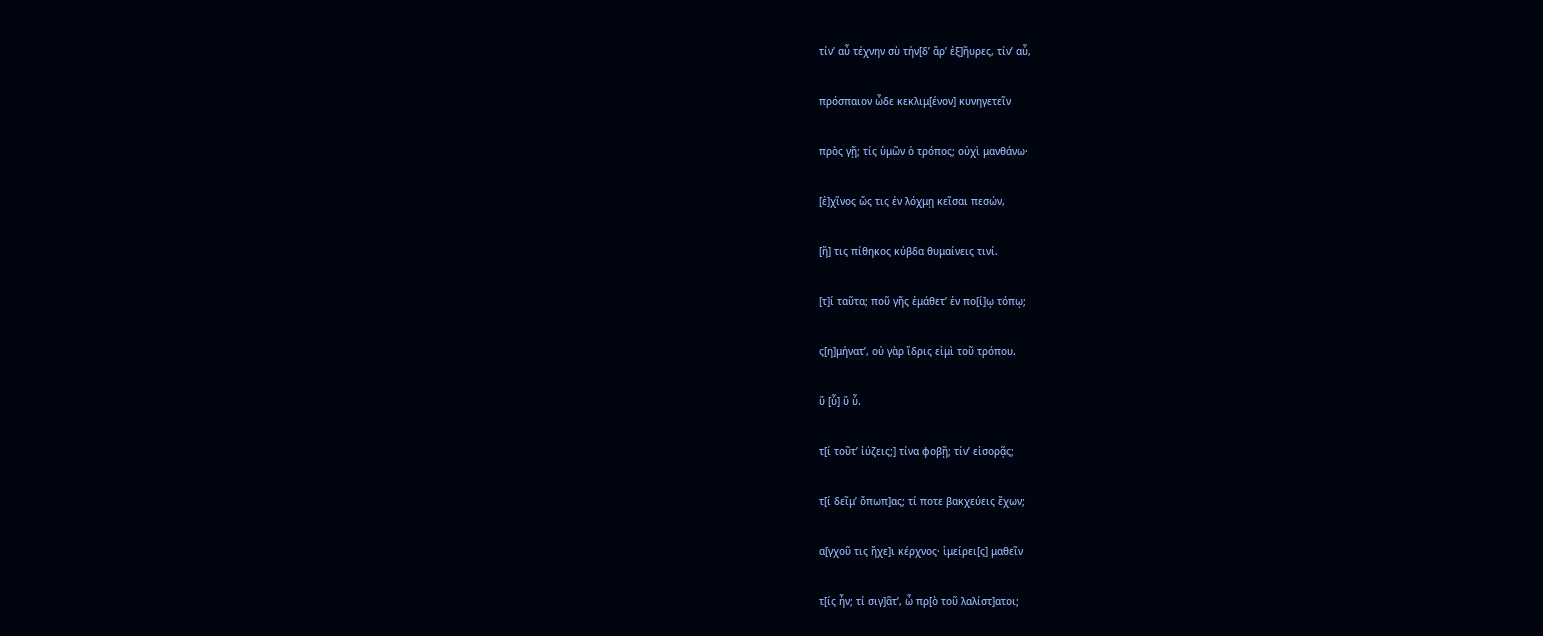τίνʼ αὖ τέχνην σὺ τήν[δʼ ἄρʼ ἐξ]ῆυρες, τίνʼ αὖ,

πρόσπαιον ὧδε κεκλιμ[ένον] κυνηγετεῖν

πρὸς γῇ; τίς ὑμῶν ὁ τρόπος; οὐχὶ μανθάνω·

[ἐ]χῖνος ὥς τις ἐν λόχμῃ κεῖσαι πεσών,

[ἤ] τις πίθηκος κύβδα θυμαίνεις τινί.

[τ]ί ταῦτα; ποῦ γῆς ἐμάθετʼ ἐν πο[ί]ῳ τόπῳ;

ς[η]μήνατʼ, οὐ γὰρ ἴδρις εἰμὶ τοῦ τρόπου.

ὕ [ὗ] ὕ ὗ.

τ[ί τοῦτʼ ἰύζεις;] τίνα φοβῇ; τίνʼ εἰσορᾷς;

τ[ί δεῖμʼ ὄπωπ]ας; τί ποτε βακχεύεις ἔχων;

α[γχοῦ τις ἤχε]ι κέρχνος· ἱμείρει[ς] μαθεῖν

τ[ίς ἦν; τί σιγ]ᾶτʼ, ὦ πρ[ὸ τοῦ λαλίστ]ατοι;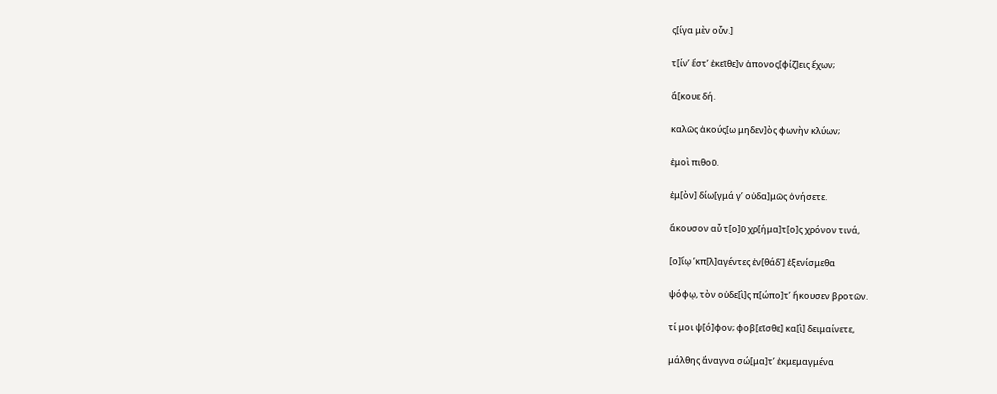ς[ίγα μὲν οὖν.]

τ[ίνʼ ἔστʼ ἐκεῖθε]ν ἁπονος[φίζ]εις ἔχων;

ἄ[κουε δή.

καλῶς ἀκούς[ω μηδεν]ὸς φωνὴν κλύων;

ἐμοὶ πιθοῦ.

ἐμ[ὸν] δίω[γμά γʼ οὐδα]μῶς ὀνήσετε.

ἄκουσον αὖ τ[ο]ῦ χρ[ήμα]τ[ο]ς χρόνον τινά,

[ο]ἵῳ ʼκπ[λ]αγέντες ἐν[θάδʼ] ἐξενίσμεθα

ψόφῳ, τὸν οὐδε[ὶ]ς π[ώπο]τʼ ἤκουσεν βροτῶν.

τί μοι ψ[ό]φον; φοβ[εῖσθε] κα[ὶ] δειμαίνετε,

μάλθης ἄναγνα σώ[μα]τʼ ἐκμεμαγμένα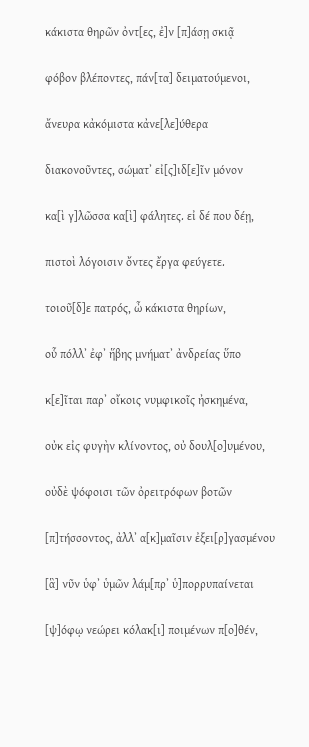κάκιστα θηρῶν ὀντ[ες, ἐ]ν [π]άσῃ σκιᾷ

φόβον βλέποντες, πάν[τα] δειματούμενοι,

ἄνευρα κἀκόμιστα κἀνε[λε]ύθερα

διακονοῦντες, σώματʼ εἰ[ς]ιδ[ε]ῖν μόνον

κα[ὶ γ]λῶσσα κα[ὶ] φάλητες. εἰ δέ που δέῃ,

πιστοὶ λόγοισιν ὄντες ἔργα φεύγετε.

τοιοῦ[δ]ε πατρός, ὦ κάκιστα θηρίων,

οὗ πόλλʼ ἐφʼ ἥβης μνήματʼ ἀνδρείας ὕπο

κ[ε]ῖται παρʼ οἴκοις νυμφικοῖς ἠσκημένα,

οὐκ εἰς φυγὴν κλίνοντος, οὐ δουλ[ο]υμένου,

οὐδὲ ψόφοισι τῶν ὀρειτρόφων βοτῶν

[π]τήσσοντος, ἀλλʼ α[κ]μαῖσιν ἐξει[ρ]γασμένου

[ἃ] νῦν ὑφʼ ὑμῶν λάμ[πρʼ ὑ]πορρυπαίνεται

[ψ]όφῳ νεώρει κόλακ[ι] ποιμένων π[ο]θέν,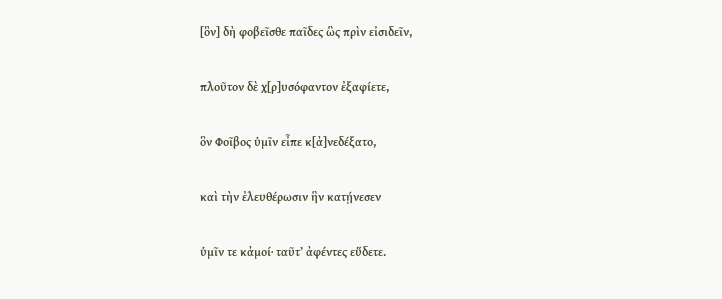[ὃν] δὴ φοβεῖσθε παῖδες ὣς πρὶν εἰσιδεῖν,

πλοῦτον δὲ χ[ρ]υσόφαντον ἐξαφίετε,

ὃν Φοῖβος ὑμῖν εἶπε κ[ἀ]νεδέξατο,

καὶ τὴν ἐλευθέρωσιν ἣν κατῄνεσεν

ὑμῖν τε κἀμοί· ταῦτʼ ἀφέντες εὕδετε.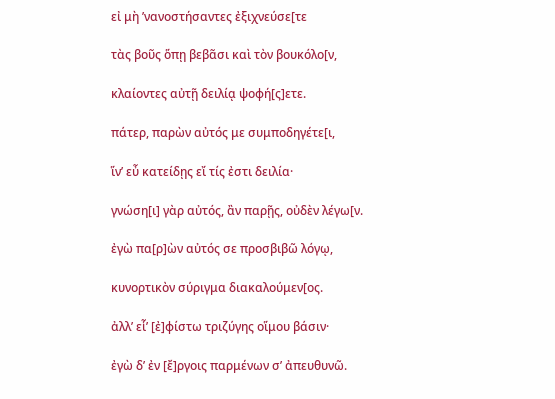εἰ μὴ ʼνανοστήσαντες ἐξιχνεύσε[τε

τὰς βοῦς ὅπῃ βεβᾶσι καὶ τὸν βουκόλο[ν,

κλαίοντες αὐτῇ δειλίᾳ ψοφή[ς]ετε.

πάτερ, παρὼν αὐτός με συμποδηγέτε[ι,

ἵνʼ εὖ κατείδῃς εἴ τίς ἐστι δειλία·

γνώση[ι] γὰρ αὐτός, ἂν παρῇς, οὐδὲν λέγω[ν.

ἐγὼ πα[ρ]ὼν αὐτός σε προσβιβῶ λόγῳ,

κυνορτικὸν σύριγμα διακαλούμεν[ος.

ἀλλʼ εἷʼ [ἐ]φίστω τριζύγης οἵμου βάσιν·

ἐγὼ δʼ ἐν [ἔ]ργοις παρμένων σʼ ἀπευθυνῶ.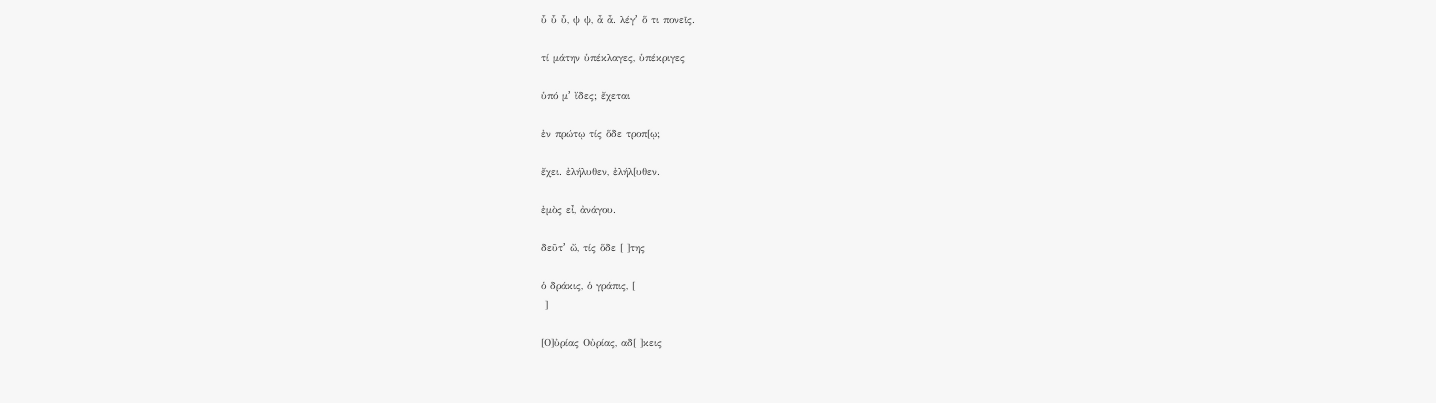ὗ ὗ ὗ, ψ ψ, ἆ ἆ. λέγʼ ὅ τι πονεῖς.

τί μάτην ὑπέκλαγες, ὑπέκριγες

ὑπό μʼ ἴδες; ἔχεται

ἐν πρώτῳ τίς ὅδε τροπ[ῳ;

ἔχει. ἐλήλυθεν, ἐλήλ[υθεν.

ἐμὸς εἶ, ἀνάγου.

δεῦτʼ ὤ, τίς ὅδε [ ]της

ὁ δράκις, ὁ γράπις, [
 ]

[Ο]ὐρίας Οὐρίας, αδ[ ]κεις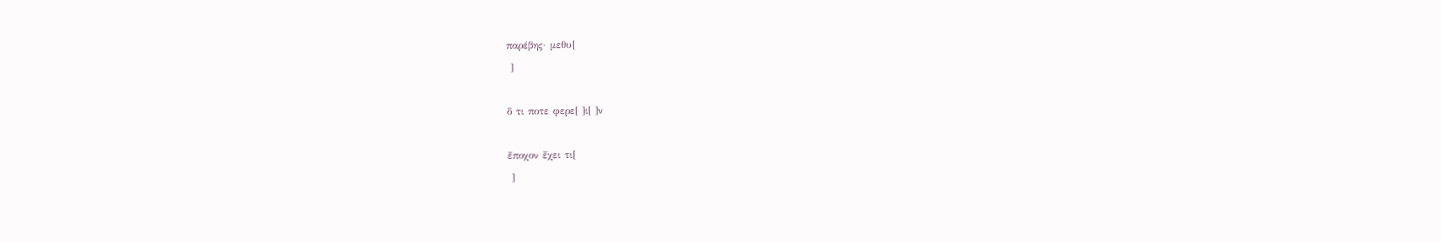παρέβης· μεθυ[
 ]

ὅ τι ποτε φερε[ ]ι[ ]ν

ἔποχον ἔχει τι[
 ]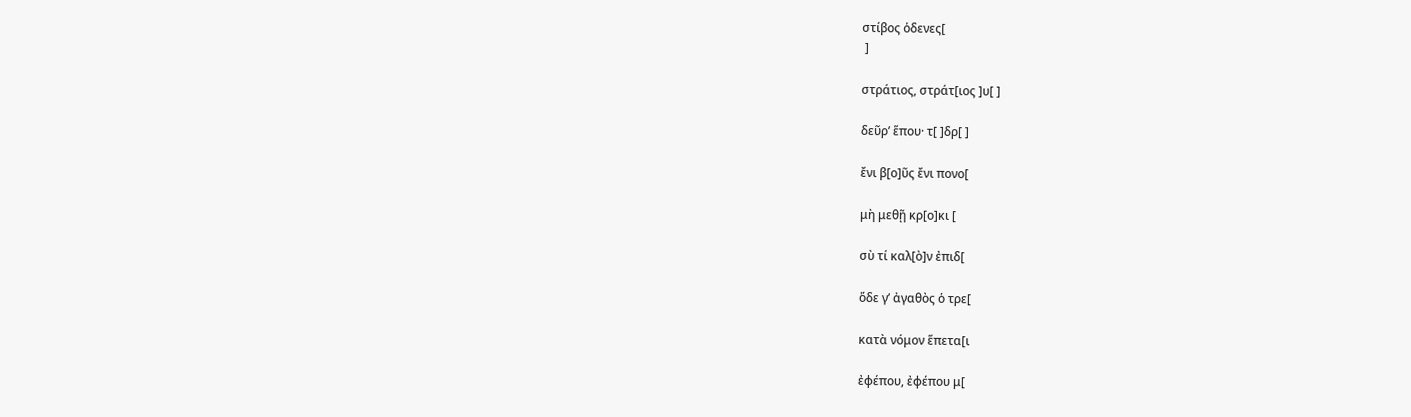στίβος ὁδενες[
 ]

στράτιος, στράτ[ιος ]υ[ ]

δεῦρʼ ἕπου· τ[ ]δρ[ ]

ἔνι β[ο]ῦς ἔνι πονο[

μὴ μεθῇ κρ[ο]κι [

σὺ τί καλ[ὸ]ν ἐπιδ[

ὅδε γʼ ἀγαθὸς ὁ τρε[

κατὰ νόμον ἕπετα[ι

ἐφέπου, ἐφέπου μ[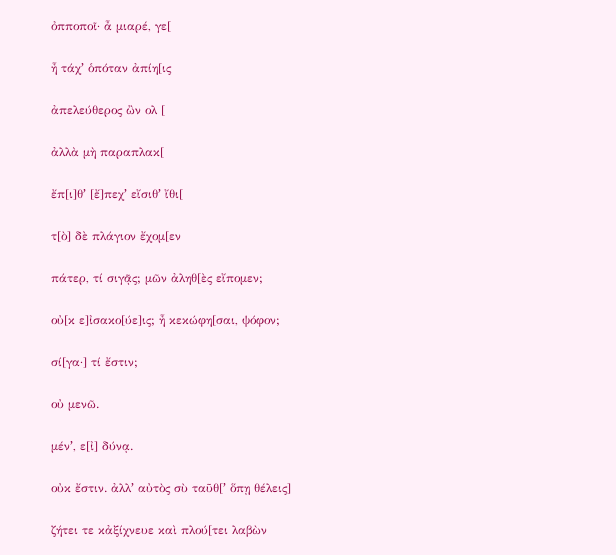ὀπποποῖ· ἆ μιαρέ, γε[

ἦ τάχʼ ὁπόταν ἀπίη[ις

ἀπελεύθερος ὢν ολ [

ἀλλὰ μὴ παραπλακ[

ἔπ[ι]θʼ [ἔ]πεχʼ εἴσιθʼ ἴθι[

τ[ὸ] δὲ πλάγιον ἔχομ[εν

πάτερ, τί σιγᾷς; μῶν ἀληθ[ὲς εἴπομεν;

οὐ[κ ε]ἰσακο[ύε]ις; ἦ κεκώφη[σαι, ψόφον;

σί[γα·] τί ἔστιν;

οὐ μενῶ.

μένʼ, ε[ἰ] δύνᾳ.

οὐκ ἔστιν. ἀλλʼ αὐτὸς σὺ ταῦθ[ʼ ὅπῃ θέλεις]

ζήτει τε κἀξίχνευε καὶ πλού[τει λαβὼν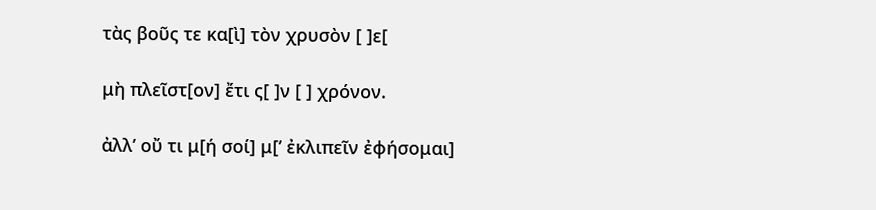τὰς βοῦς τε κα[ὶ] τὸν χρυσὸν [ ]ε[

μὴ πλεῖστ[ον] ἔτι ς[ ]ν [ ] χρόνον.

ἀλλʼ οὔ τι μ[ή σοί] μ[ʼ ἐκλιπεῖν ἐφήσομαι]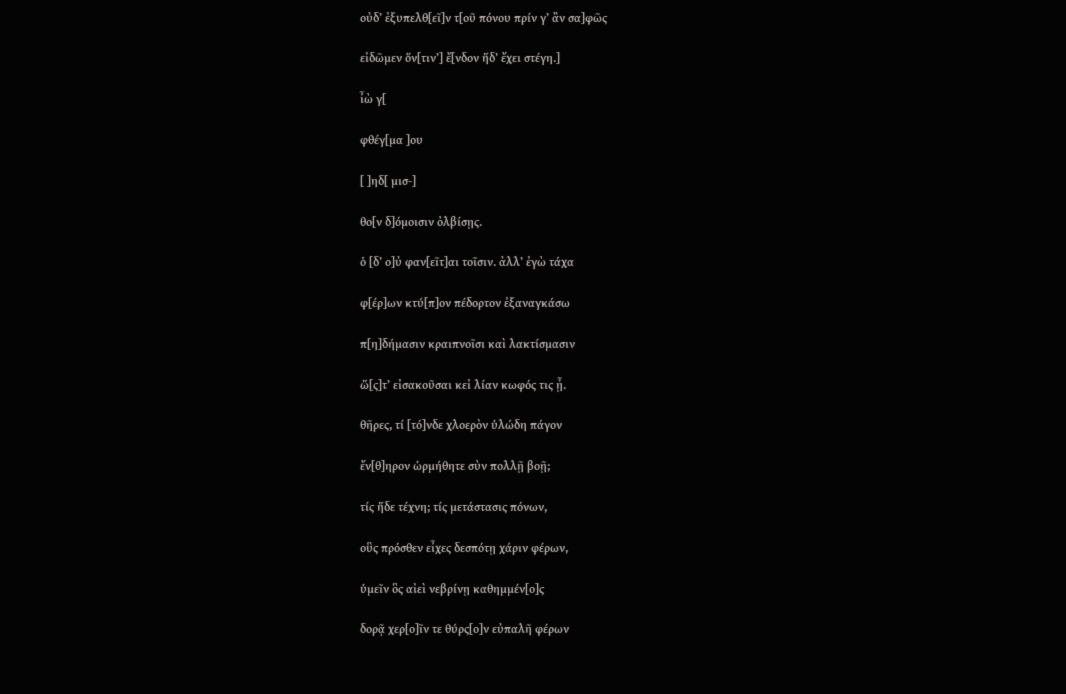οὐδʼ ἐξυπελθ[εῖ]ν τ[οῦ πόνου πρίν γʼ ἂν σα]φῶς

εἰδῶμεν ὅν[τινʼ] ἔ[νδον ἥδʼ ἔχει στέγη.]

ἶὼ γ[

φθέγ[μα ]ου

[ ]ηδ[ μισ-]

θο[ν δ]όμοισιν ὀλβίσῃς.

ὁ [δʼ ο]ὐ φαν[εῖτ]αι τοῖσιν. ἀλλʼ ἐγὼ τάχα

φ[έρ]ων κτύ[π]ον πέδορτον ἐξαναγκάσω

π[η]δήμασιν κραιπνοῖσι καὶ λακτίσμασιν

ὥ[ς]τʼ εἰσακοῦσαι κεἰ λίαν κωφός τις ᾖ.

θῆρες, τί [τό]νδε χλοερὸν ὑλώδη πάγον

ἔν[θ]ηρον ὡρμήθητε σὺν πολλῇ βοῇ;

τίς ἥδε τέχνη; τίς μετάστασις πόνων,

οὓς πρόσθεν εἶχες δεσπότῃ χάριν φέρων,

ὑμεῖν ὃς αἰεὶ νεβρίνῃ καθημμέν[ο]ς

δορᾷ χερ[ο]ῖν τε θύρς[ο]ν εὐπαλῆ φέρων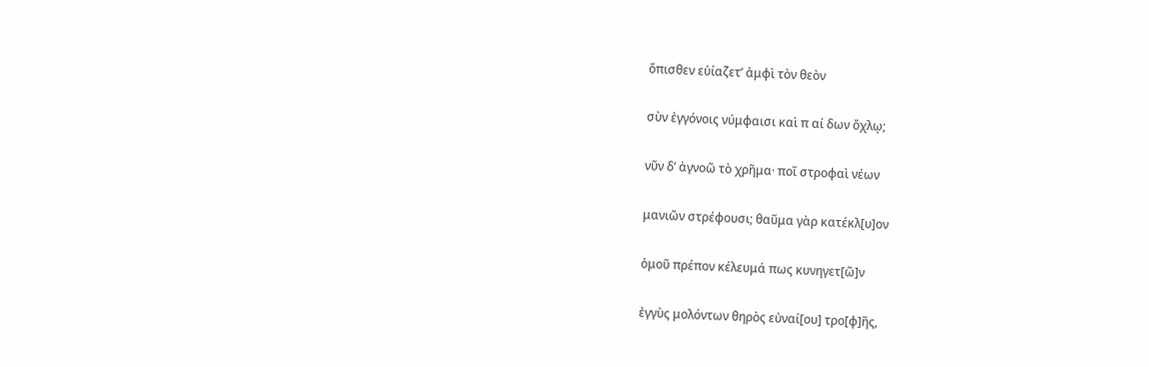ὄπισθεν εὐίαζετʼ ἀμφὶ τὸν θεὸν

σὺν ἐγγόνοις νύμφαισι καὶ π αί δων ὄχλῳ;

νῦν δʼ ἀγνοῶ τὸ χρῆμα· ποῖ στροφαὶ νέων

μανιῶν στρέφουσι; θαῦμα γὰρ κατέκλ[υ]ον

ὁμοῦ πρέπον κέλευμά πως κυνηγετ[ῶ]ν

ἐγγὺς μολόντων θηρὸς εὐναί[ου] τρο[φ]ῆς,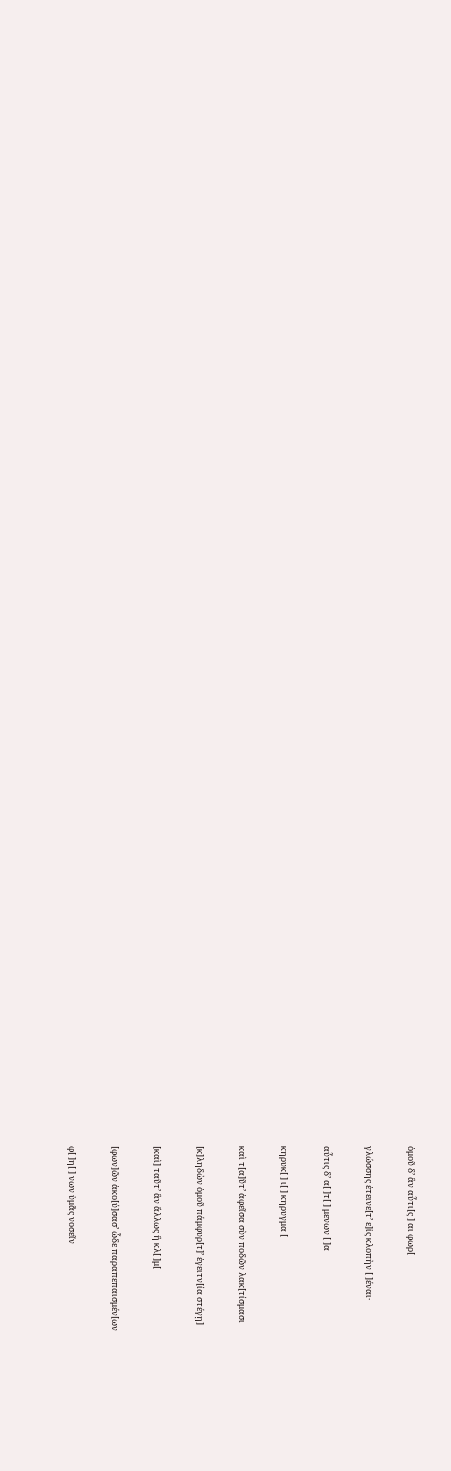ὁμοῦ δʼ ἂν αὖτι[ς ] αι φωρ[

γλώσσης ἐτεινε[τʼ ε]ἰς κλοπὴν [ ]έναι·

αὖτις δʼ α[ ]τ[ ] μενων [ ]α

κηρυκ[ ] ι[ ] κηρυγμα [

καὶ τ[α]ῦτʼ ἀφεῖσα σὺν ποδῶν λακ[τίσμασι

[κ]ληδὼν ὁμοῦ πάμφυρ[τ]ʼ ἐγειτν[ία στέγῃ]

[καὶ] ταῦτʼ ἂν ἄλλως ἢ κλ[ ]μ[

[φων]ῶν ἀκο[ύ]σασʼ ὧδε παραπεπαισμέν[ων

φ[ ]η[ ] νων ὑμᾶς νοσεῖν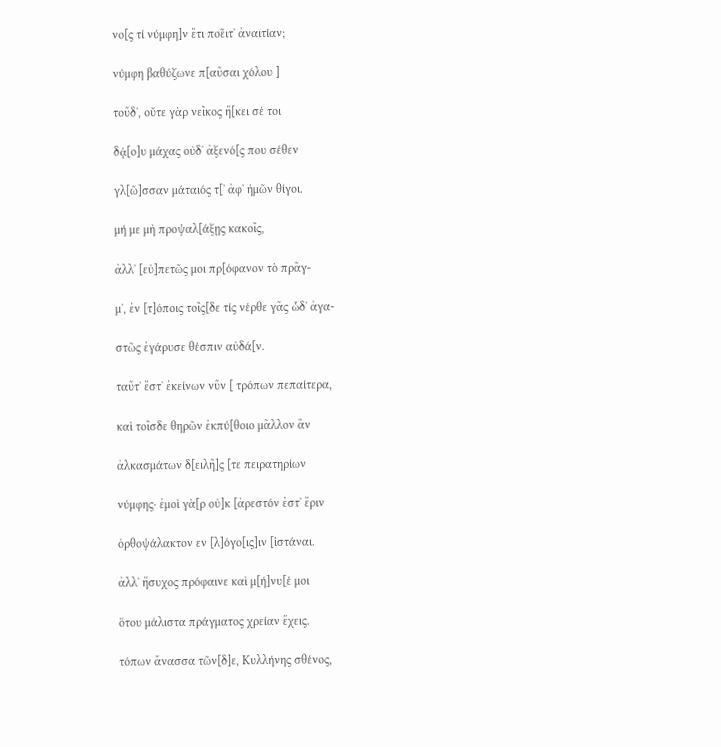νο[ς τί νύμφη]ν ἔτι ποε͂ιτʼ ἀναιτίαν;

νύμφη βαθύζωνε π[αῦσαι χόλου ]

τοῦδʼ, οὔτε γὰρ νεῖκος ἥ[κει σέ τοι

δᾴ[ο]υ μάχας οὐδʼ ἀξενό[ς που σέθεν

γλ[ῶ]σσαν μάταιός τ[ʼ ἀφʼ ἡμῶν θίγοι.

μή με μὴ προψαλ[άξῃς κακοῖς,

ἀλλʼ [εὐ]πετῶς μοι πρ[όφανον τὸ πρᾶγ-

μʼ, ἐν [τ]όποις τοῖς[δε τίς νέρθε γᾶς ὧδʼ ἀγα-

στῶς ἐγάρυσε θέσπιν αὐδά[ν.

ταῦτʼ ἔστʼ ἐκείνων νῦν [ τρόπων πεπαίτερα,

καὶ τοῖσδε θηρῶν ἐκπύ[θοιο μᾶλλον ἂν

ἀλκασμάτων δ[ειλῆ]ς [τε πειρατηρίων

νύμφης· ἐμοὶ γὰ[ρ οὐ]κ [ἀρεστόν ἐστʼ ἔριν

ὀρθοψάλακτον εν [λ]όγο[ις]ιν [ἱστάναι.

ἀλλʼ ἥσυχος πρόφαινε καὶ μ[ή]νυ[έ μοι

ὅτου μάλιστα πράγματος χρείαν ἔχεις.

τόπων ἄνασσα τῶν[δ]ε, Κυλλήνης σθένος,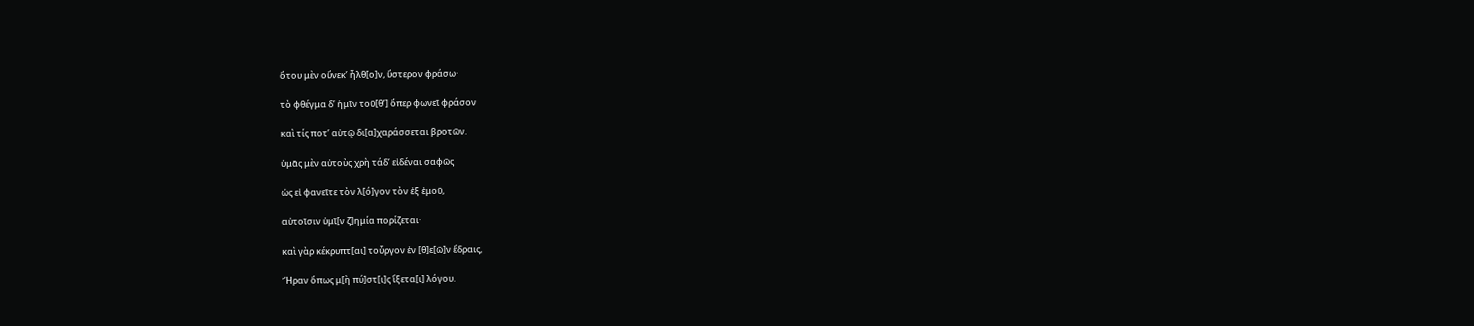ὅτου μὲν οὕνεκʼ ἦλθ[ο]ν, ὕστερον φράσω·

τὸ φθέγμα δʼ ἡμῖν τοῦ[θʼ] ὅπερ φωνεῖ φράσον

καὶ τίς ποτʼ αὐτῷ δι[α]χαράσσεται βροτῶν.

ὑμᾶς μὲν αὐτοὺς χρὴ τάδʼ εἰδέναι σαφῶς

ὡς εἰ φανεῖτε τὸν λ[ό]γον τὸν ἐξ ἐμοῦ,

αὐτοῖσιν ὑμῖ[ν ζ]ημία πορίζεται·

καὶ γὰρ κέκρυπτ[αι] τοὖργον ἐν [θ]ε[ῶ]ν ἕδραις,

Ἥραν ὅπως μ[ὴ πύ]στ[ι]ς ἵξετα[ι] λόγου.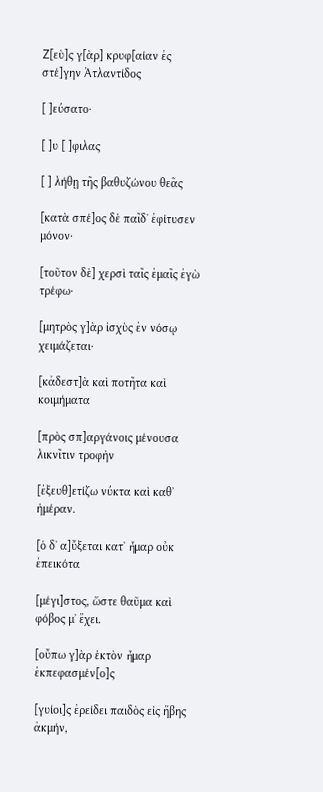Ζ[εὺ]ς γ[ὰρ] κρυφ[αίαν ἐς στέ]γην Ἀτλαντίδος

[ ]εύσατο·

[ ]υ [ ]φιλας

[ ] λήθῃ τῆς βαθυζώνου θεᾶς

[κατὰ σπέ]ος δὲ παῖδʼ ἐφίτυσεν μόνον·

[τοῦτον δὲ] χερσὶ ταῖς ἐμαῖς ἐγὼ τρέφω·

[μητρὸς γ]ὰρ ἰσχὺς ἐν νόσῳ χειμάζεται·

[κἀδεστ]ὰ καὶ ποτῆτα καὶ κοιμήματα

[πρὸς σπ]αργάνοις μένουσα λικνῖτιν τροφὴν

[ἐξευθ]ετίζω νύκτα καὶ καθʼ ἡμέραν.

[ὁ δʼ α]ὔξεται κατʼ ἦμαρ οὐκ ἐπεικότα

[μέγι]στος, ὥστε θαῦμα καὶ φόβος μʼ ἔχει.

[οὔπω γ]ὰρ ἑκτὸν ἦμαρ ἐκπεφασμέν[ο]ς

[γυίοι]ς ἐρείδει παιδὸς εἰς ἥβης ἀκμήν,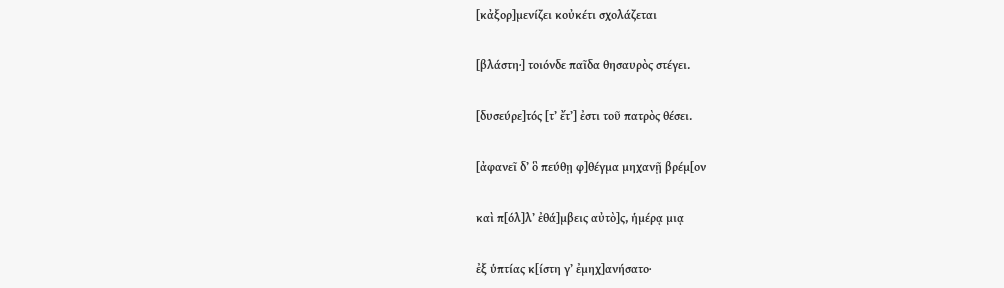[κἀξορ]μενίζει κοὐκέτι σχολάζεται

[βλάστη·] τοιόνδε παῖδα θησαυρὸς στέγει.

[δυσεύρε]τός [τʼ ἔτʼ] ἐστι τοῦ πατρὸς θέσει.

[ἀφανεῖ δʼ ὃ πεύθῃ φ]θέγμα μηχανῇ βρέμ[ον

καὶ π[όλ]λʼ ἐθά]μβεις αὐτὸ]ς, ἡμέρᾳ μιᾳ

ἐξ ὑπτίας κ[ίστη γʼ ἐμηχ]ανήσατο·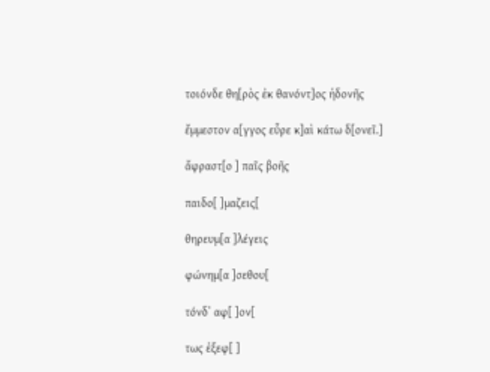τοιόνδε θη[ρὸς ἐκ θανόντ]ος ἡδονῆς

ἔμμεστον α[γγος εὗρε κ]αὶ κάτω δ[ονεῖ.]

ἄφραστ[ο ] παῖς βοῆς

παιδο[ ]μαζεις[

θηρευμ[α ]λέγεις

φώνημ[α ]σεθου[

τόνδʼ αφ[ ]ον[

τως ἐξεφ[ ]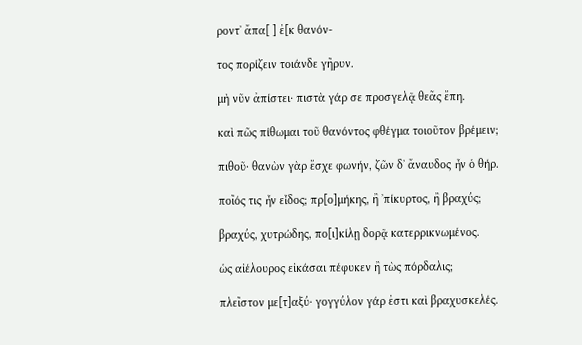ροντʼ ἄπα[ ] ἐ[κ θανόν-

τος πορίζειν τοιάνδε γῆρυν.

μὴ νῦν ἀπίστει· πιστὰ γάρ σε προσγελᾷ θεᾶς ἔπη.

καὶ πῶς πίθωμαι τοῦ θανόντος φθέγμα τοιοῦτον βρέμειν;

πιθοῦ· θανὼν γὰρ ἔσχε φωνήν, ζῶν δʼ ἄναυδος ἦν ὁ θήρ.

ποῖός τις ἦν εἶδος; πρ[ο]μήκης, ἢ ʼπίκυρτος, ἢ βραχύς;

βραχύς, χυτρώδης, πο[ι]κίλῃ δορᾷ κατερρικνωμένος.

ὡς αἰέλουρος εἰκάσαι πέφυκεν ἢ τὼς πόρδαλις;

πλεῖστον με[τ]αξύ· γογγύλον γάρ ἐστι καὶ βραχυσκελές.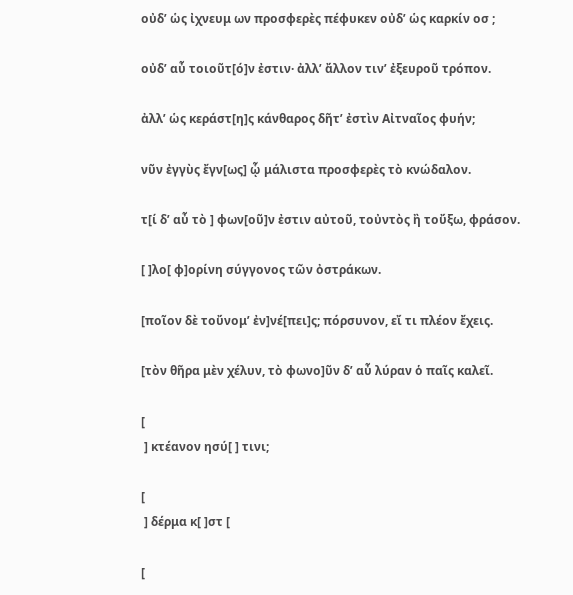οὐδʼ ὡς ἰχνευμ ων προσφερὲς πέφυκεν οὐδʼ ὡς καρκίν οσ ;

οὐδʼ αὖ τοιοῦτ[ό]ν ἐστιν· ἀλλʼ ἄλλον τινʼ ἐξευροῦ τρόπον.

ἀλλʼ ὡς κεράστ[η]ς κάνθαρος δῆτʼ ἐστὶν Αἰτναῖος φυήν;

νῦν ἐγγὺς ἔγν[ως] ᾧ μάλιστα προσφερὲς τὸ κνώδαλον.

τ[ί δʼ αὖ τὸ ] φων[οῦ]ν ἐστιν αὐτοῦ, τοὐντὸς ἢ τοὔξω, φράσον.

[ ]λο[ φ]ορίνη σύγγονος τῶν ὀστράκων.

[ποῖον δὲ τοὔνομʼ ἐν]νέ[πει]ς; πόρσυνον, εἴ τι πλέον ἔχεις.

[τὸν θῆρα μὲν χέλυν, τὸ φωνο]ῦν δʼ αὖ λύραν ὁ παῖς καλεῖ.

[
 ] κτέανον ησύ[ ] τινι;

[
 ] δέρμα κ[ ]στ [

[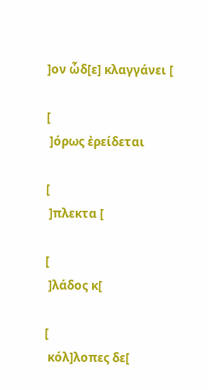]ον ὧδ[ε] κλαγγάνει [

[
 ]όρως ἐρείδεται

[
 ]πλεκτα [

[
 ]λάδος κ[

[
 κόλ]λοπες δε[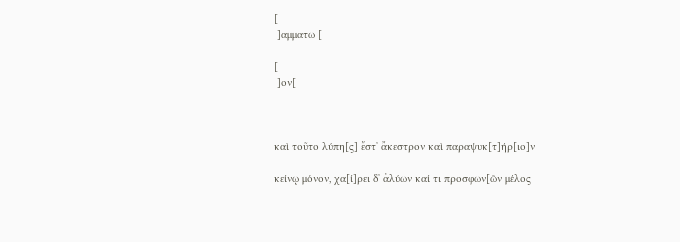[
 ]αμματω [

[
 ]ον[



καὶ τοῦτο λύπη[ς] ἔστʼ ἄκεστρον καὶ παραψυκ[τ]ήρ[ιο]ν

κείνῳ μόνον, χα[ί]ρει δʼ ἀλύων καί τι προσφων[ῶν μέλος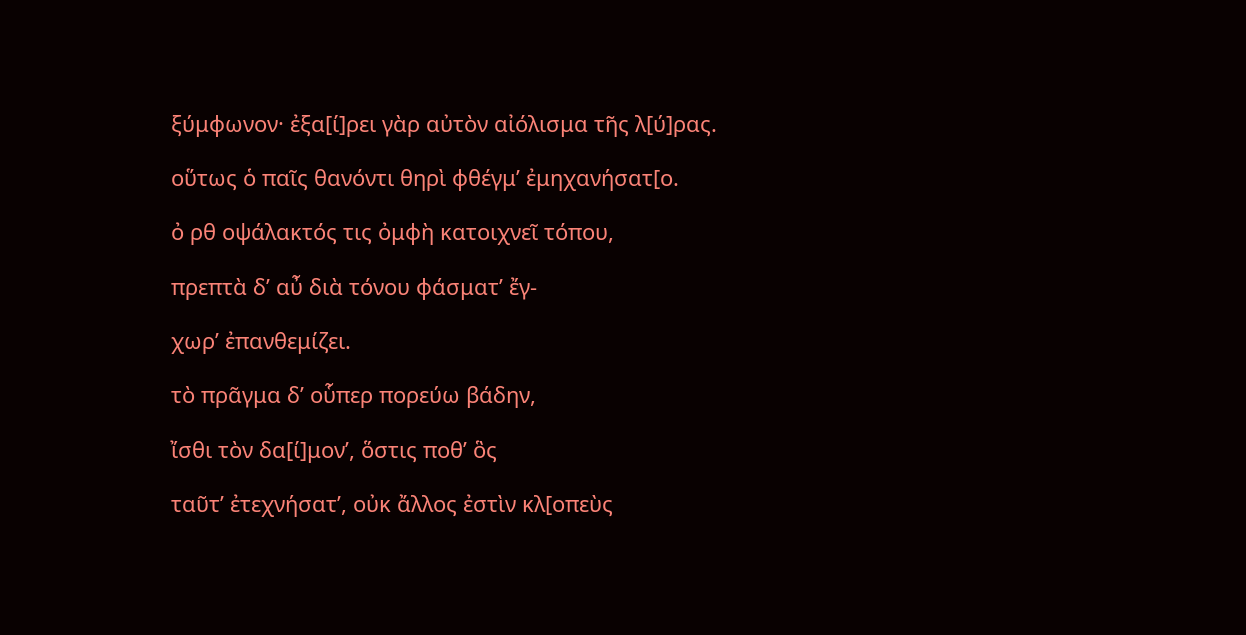ξύμφωνον· ἐξα[ί]ρει γὰρ αὐτὸν αἰόλισμα τῆς λ[ύ]ρας.

οὕτως ὁ παῖς θανόντι θηρὶ φθέγμʼ ἐμηχανήσατ[ο.

ὀ ρθ οψάλακτός τις ὀμφὴ κατοιχνεῖ τόπου,

πρεπτὰ δʼ αὖ διὰ τόνου φάσματʼ ἔγ-

χωρʼ ἐπανθεμίζει.

τὸ πρᾶγμα δʼ οὗπερ πορεύω βάδην,

ἴσθι τὸν δα[ί]μονʼ, ὅστις ποθʼ ὃς

ταῦτʼ ἐτεχνήσατʼ, οὐκ ἄλλος ἐστὶν κλ[οπεὺς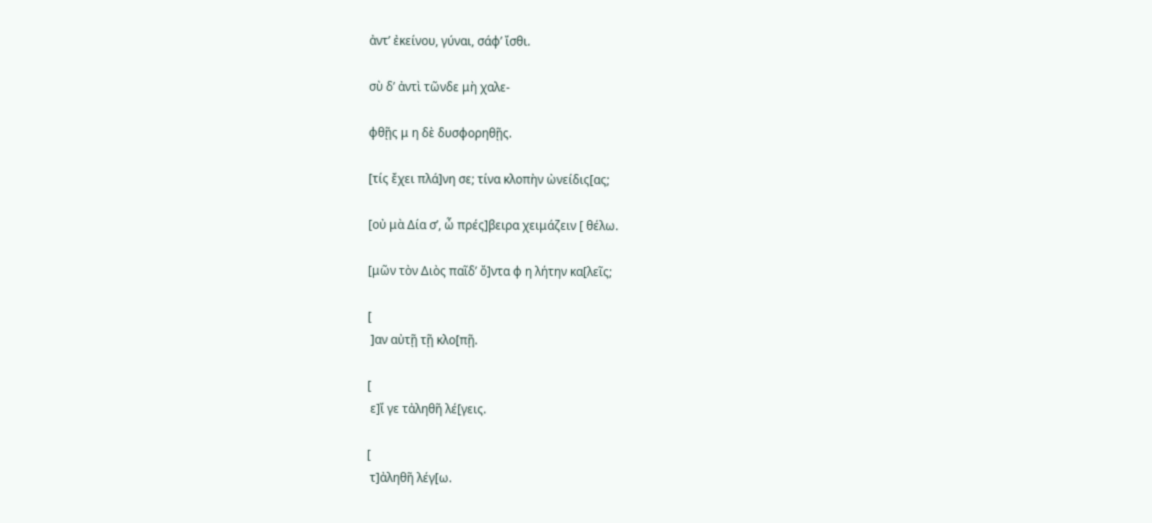ἀντʼ ἐκείνου, γύναι, σάφʼ ἴσθι.

σὺ δʼ ἀντὶ τῶνδε μὴ χαλε-

φθῇς μ η δὲ δυσφορηθῇς.

[τίς ἔχει πλά]νη σε; τίνα κλοπὴν ὠνείδις[ας;

[οὐ μὰ Δία σʼ, ὦ πρές]βειρα χειμάζειν [ θέλω.

[μῶν τὸν Διὸς παῖδʼ ὄ]ντα φ η λήτην κα[λεῖς;

[
 ]αν αὐτῇ τῇ κλο[πῇ.

[
 ε]ἴ γε τἀληθῆ λέ[γεις.

[
 τ]ἀληθῆ λέγ[ω.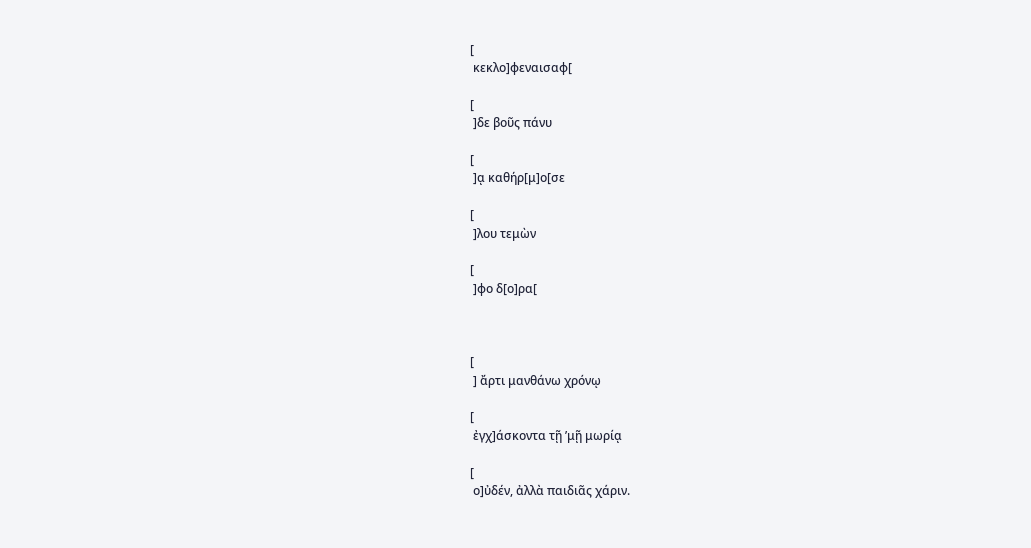[
 κεκλο]φεναισαφ[

[
 ]δε βοῦς πάνυ

[
 ]ᾳ καθήρ[μ]ο[σε

[
 ]λου τεμὼν

[
 ]φο δ[ο]ρα[



[
 ] ἄρτι μανθάνω χρόνῳ

[
 ἐγχ]άσκοντα τῇ ʼμῇ μωρίᾳ

[
 ο]ὐδέν, ἀλλὰ παιδιᾶς χάριν.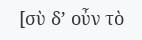[σὺ δʼ οὖν τὸ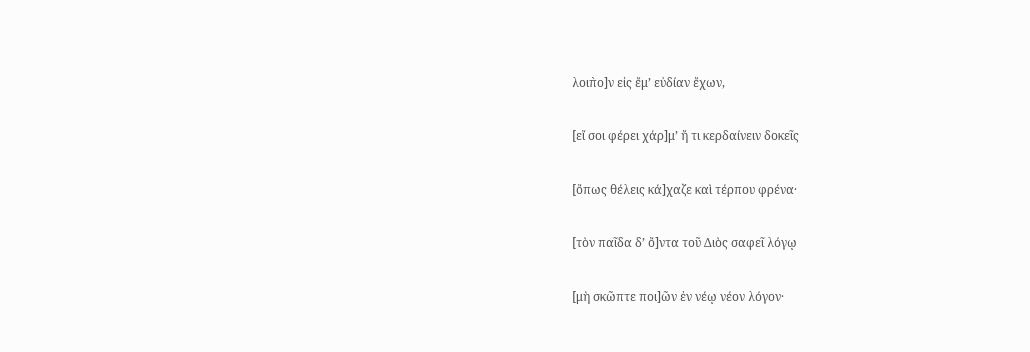λοιπ̀ο]ν εἰς ἔμʼ εὐδίαν ἔχων,

[εἴ σοι φέρει χάρ]μʼ ἤ τι κερδαίνειν δοκεῖς

[ὄπως θέλεις κά]χαζε καὶ τέρπου φρένα·

[τὸν παῖδα δʼ ὄ]ντα τοῦ Διὸς σαφεῖ λόγῳ

[μὴ σκῶπτε ποι]ῶν ἐν νέῳ νέον λόγον·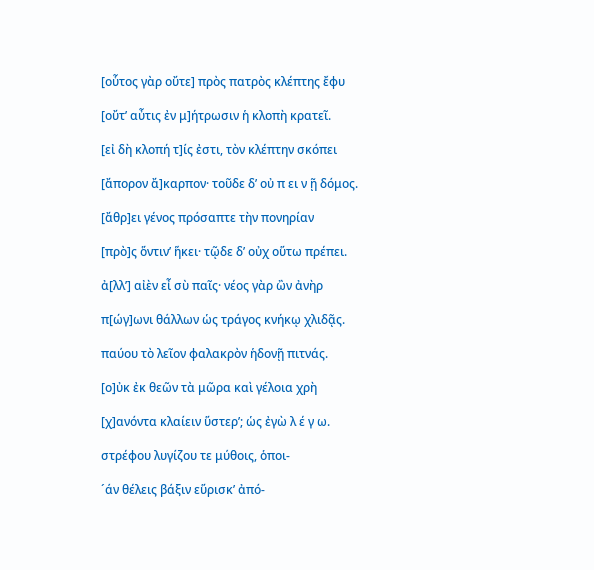[οὗτος γὰρ οὔτε] πρὸς πατρὸς κλέπτης ἔφυ

[οὔτʼ αὖτις ἐν μ]ήτρωσιν ἡ κλοπὴ κρατεῖ.

[εἰ δὴ κλοπή τ]ίς ἐστι, τὸν κλέπτην σκόπει

[ἄπορον ἄ]καρπον· τοῦδε δʼ οὐ π ει ν ῇ δόμος.

[ἄθρ]ει γένος πρόσαπτε τὴν πονηρίαν

[πρὸ]ς ὅντινʼ ἥκει· τῷδε δʼ οὐχ οὕτω πρέπει.

ἀ[λλʼ] αἰὲν εἶ σὺ παῖς· νέος γὰρ ὢν ἀνὴρ

π[ώγ]ωνι θάλλων ὡς τράγος κνήκῳ χλιδᾷς.

παύου τὸ λεῖον φαλακρὸν ἡδονῇ πιτνάς.

[ο]ὐκ ἐκ θεῶν τὰ μῶρα καὶ γέλοια χρὴ

[χ]ανόντα κλαίειν ὕστερʼ; ὡς ἐγὼ λ έ γ ω.

στρέφου λυγίζου τε μύθοις, ὁποι-

´άν θέλεις βάξιν εὕρισκʼ ἀπό-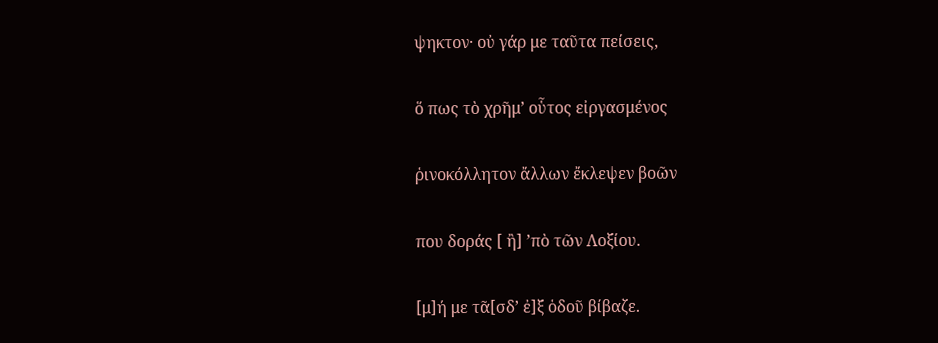ψηκτον· οὐ γάρ με ταῦτα πείσεις,

ὅ πως τὸ χρῆμʼ οὗτος εἰργασμένος

ῥινοκόλλητον ἄλλων ἔκλεψεν βοῶν

που δοράς [ ἢ] ʼπὸ τῶν Λοξίου.

[μ]ή με τᾶ[σδʼ ἐ]ξ ὁδοῦ βίβαζε.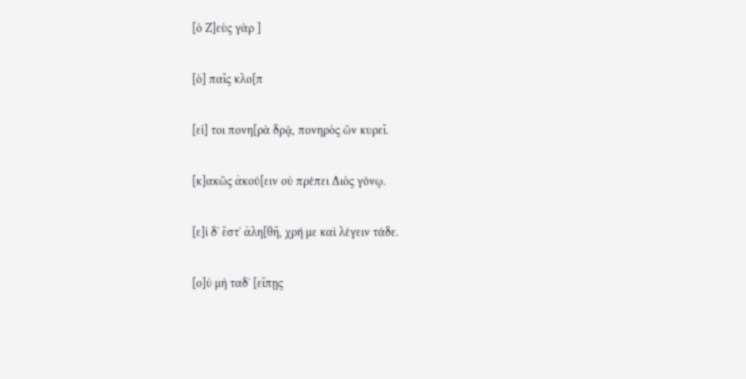[ὁ Ζ]εὺς γὰρ ]

[ὁ] παῖς κλο[π

[εἰ] τοι πονη[ρὰ δρᾷ, πονηρὸς ὢν κυρεῖ.

[κ]ακῶς ἀκού[ειν οὐ πρέπει Διὸς γόνῳ.

[ε]ἰ δʼ ἔστʼ ἀλη[θῆ, χρή με καὶ λέγειν τάδε.

[ο]ὐ μὴ ταδʼ [εἴπῃς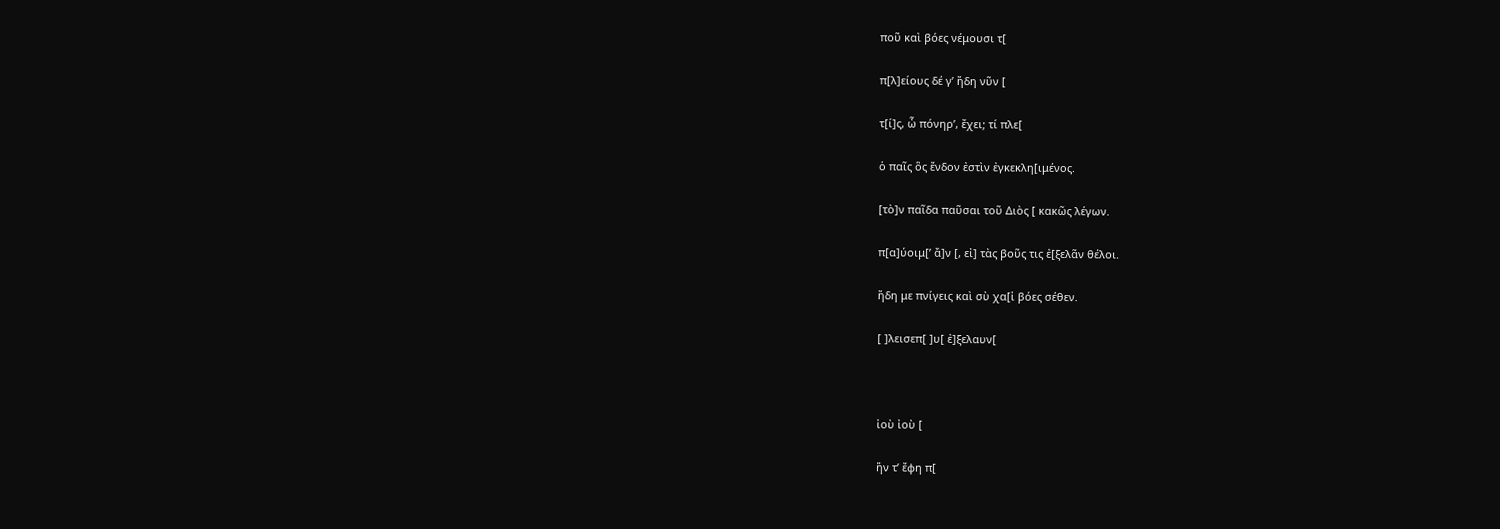ποῦ καὶ βόες νέμουσι τ[

π[λ]είους δέ γʼ ἤδη νῦν [

τ[ί]ς, ὦ πόνηρʼ, ἔχει; τί πλε[

ὁ παῖς ὃς ἔνδον ἐστὶν ἐγκεκλη[ιμένος.

[τὸ]ν παῖδα παῦσαι τοῦ Διὸς [ κακῶς λέγων.

π[α]ύοιμ[ʼ ἄ]ν [, εἰ] τὰς βοῦς τις ἐ[ξελᾶν θέλοι.

ἤδη με πνίγεις καὶ σὺ χα[ἰ βόες σέθεν.

[ ]λεισεπ[ ]υ[ ἐ]ξελαυν[



ἰοὺ ἰοὺ [

ἥν τʼ ἔφη π[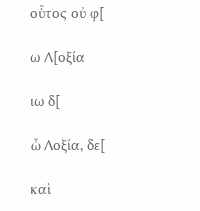οὗτος οὐ φ[

ω Λ[οξία

ιω δ[

ὦ Λοξία, δε[

καὶ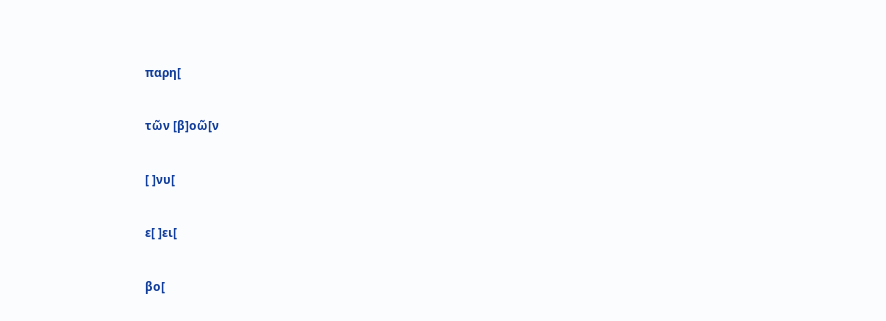παρη[

τῶν [β]οῶ[ν

[ ]νυ[

ε[ ]ει[

βο[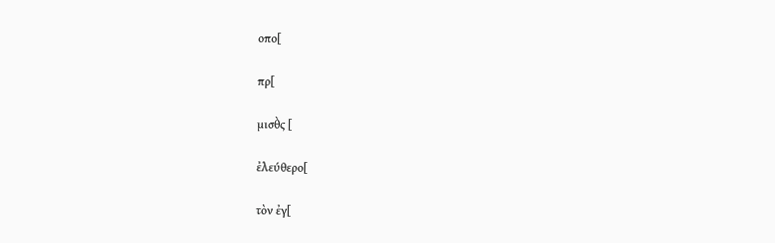οπο[

πρ[

μισθ̀ς [

ἐλεύθερο[

τὸν ἐγ[